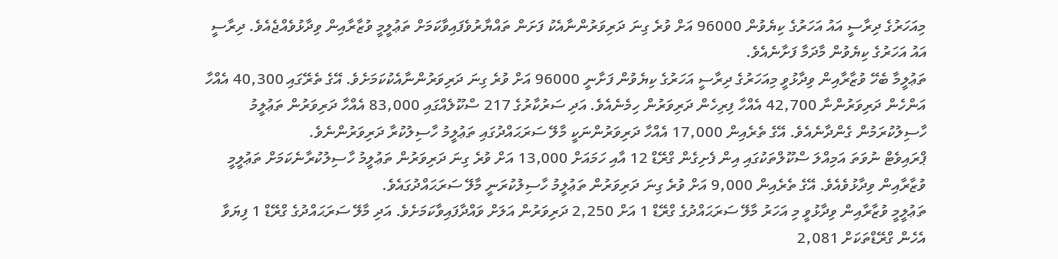މިއަހަރުގެ ދިރާސީ އައު އަހަރުގެ ކިޔެވުން 96000 އަށް ވުރެ ގިނަ ދަރިވަރުންނާއެކު ފަށަން ތައްޔާރުވެފައިވާކަމަށް ތަޢުލީމީ ވުޒާރާއިން ވިދާޅުވެއްޖެއެވެ. ދިރާސީ އައު އަހަރުގެ ކިޔެވުން މާދަމާ ފަށާނެއެވެ.
ތަޢުލީމާ ބެހޭ ވުޒާރާއިން ވިދާޅުވީ މިއަހަރުގެ ދިރާސީ އަހަރުގެ ކިޔެވުން ފަށާނީ 96000 އަށް ވުރެ ގިނަ ދަރިވަރުންނާއެކުކަމަށެވެ. އޭގެ ތެރޭގައި 40,300 އެއްހާ އަންހެން ދަރިވަރުންނާ 42,700 އެއްހާ ފިރިހެން ދަރިވަރުން ހިމެނެއެވެ. އަދި ސަރުކާރުގެ 217 ސްކޫލެއްގައި 83,000 އެއްހާ ދަރިވަރުން ތަޢުލީމު ހާސިލުކުރަމުން ގެންދާނެއެވެ. އޭގެ ތެރެއިން 17,000 އެއްހާ ދަރިވަރުންނަކީ މާލޭ ސަރަޙައްދުގައި ތަޢުލީމު ހާސިލުކުރާ ދަރިވަރުންނެވެ.
ޕްރައިވެޓް ނުވަތަ އަމިއްލަ ސްކޫލްތަކުގައި އިން ފެށިގެން ގްރޭޑް 12 އާއި ހަމައަށް 13,000 އަށް ވުރެ ގިނަ ދަރިވަރުން ތަޢުލީމު ހާސިލުކުރާނެކަމަށް ތަޢުލީމީ ވުޒާރާއިން ވިދާޅުވެއެވެ. އޭގެ ތެރެއިން 9,000 އަށް ވުރެ ގިނަ ދަރިވަރުން ތަޢުލީމު ހާސިލުކުރަނީ މާލޭ ސަރަޙައްދުގައެވެ.
ތަޢުލީމީ ވުޒާރާއިން ވިދާޅުވީ މި އަހަރު މާލޭ ސަރަޙައްދުގެ ގްރޭޑް 1 އަށް 2,250 ދަރިވަރުން އަލަށް ވައްދާފައިވާކަމަށެވެ. އަދި މާލޭ ސަރަޙައްދުގެ ގްރޭޑް 1 ފިޔަވާ އެހެން ގްރޭޑްތަކަށް 2,081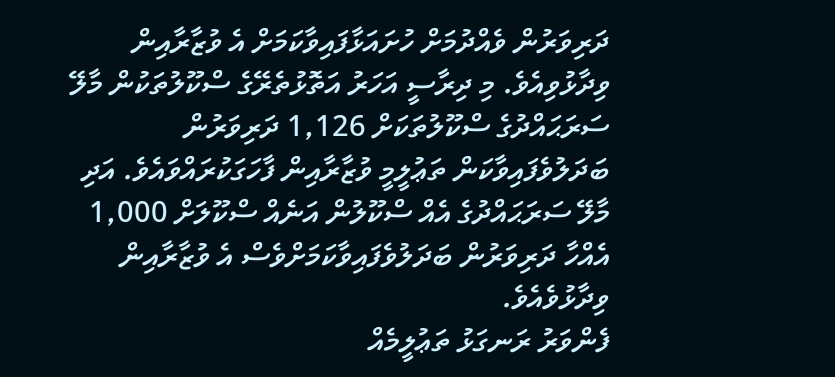ދަރިވަރުން ވެއްދުމަށް ހުށައަޅާފައިވާކަމަށް އެ ވުޒާރާއިން ވިދާޅުވިއެވެ. މި ދިރާސީ އަހަރު އަތޮޅުތެރޭގެ ސްކޫލުތަކުން މާލޭ ސަރަޙައްދުގެ ސްކޫލުތަކަށް 1,126 ދަރިވަރުން ބަދަލުވެފައިވާކަން ތަޢުލީމީ ވުޒާރާއިން ފާހަގަކުރައްވައެވެ. އަދި މާލޭ ސަރަޙައްދުގެ އެއް ސްކޫލުން އަނެއް ސްކޫލަށް 1,000 އެއްހާ ދަރިވަރުން ބަދަލުވެފައިވާކަމަށްވެސް އެ ވުޒާރާއިން ވިދާޅުވެއެވެ.
ފެންވަރު ރަނގަޅު ތަޢުލީމެއް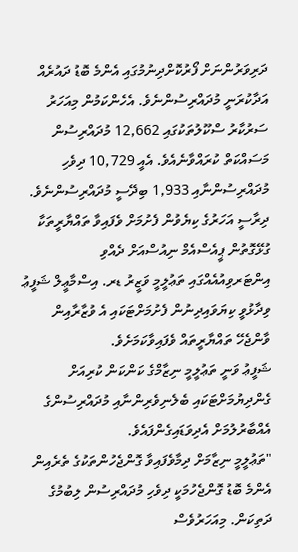ދަރިވަރުންނަށް ފޯރުކޮށްދިނުމުގައި އެންމެ ބޮޑު ދައުރެއް އަދާކުރަނީ މުދައްރިސުންނެވެ. އެހެންކަމުން މިއަހަރު ސަރުކާރު ސްކޫލުތަކުގައި 12,662 މުދައްރިސުން މަސައްކަތް ކުރައްވާނެއެވެ. އެއީ 10,729 ދިވެހި މުދައްރިސުންނާއި 1,933 ބިދޭސީ މުދައްރިސުންނެވެ.
ދިރާސީ އަހަރުގެ ކިޔެވުން ފެށުމަށް ވެފައިވާ ތައްޔާރީތަކާ ގުޅޭގޮތުން ޕީއެސްއެމް ނިއުސްއަށް ދެއްވި އިންޓަރވިއުއެއްގައި ތަޢުލީމީ ވަޒީރު ޑރ. އިސްމާޢީލް ޝަފީޢު ވިދާޅުވީ ކިޔަވައިދިނުން ފެށުމަށްޓަކައި އެ ވުޒާރާއިން ވާންޖެހޭ ތައްޔާރީތައް ވެފައިވާކަމަށެވެ.
ޝަފީޢު ވަނީ ތަޢުލީމީ ނިޒާމްގެ ކަންކަން ކުރިއަށް ގެންދިޔުމަށްޓަކައި ބެލެނިވެރިންނާއި މުދައްރިސުންގެ އެއްބާރުލުމަށް އެދިވަޑައިގެންފައެވެ.
"ތަޢުލީމީ ނިޒާމަށް ދިމާވެފައިވާ ގޮންޖެހުންތަކުގެ ތެރެއިން އެންމެ ބޮޑު ގޮންޖެހުމަކީ ދިވެހި މުދައްރިސުން ލިބުމުގެ ދަތިކަން. މިއަހަރުވެސް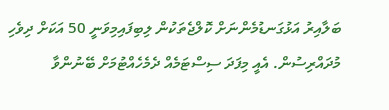ބަލާއިރު އަޅުގަނޑުމެންނަށް ކޮލްޖެތަކުން ލިބިފައިމިވަނީ 50 އަކަށް ދިވެހި މުދައްރިސުން. އެއީ މިފަދަ ސިސްޓަމެއް ދެމެހެއްޓުމަށް ބޭނުންވާ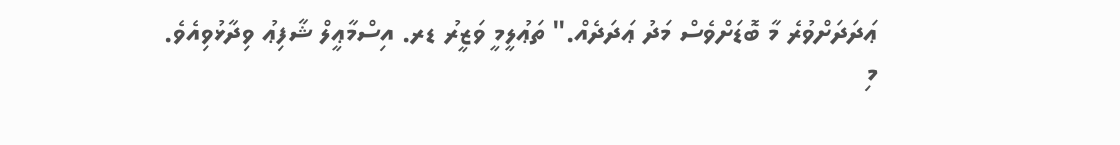ޢަދަދަށްވުރެ މާ ބޮޑަށްވެސް މަދު ޢަދަދެއް." ތަޢުލީމީ ވަޒީރު ޑރ. އިސްމާޢީލް ޝާފިޢު ވިދާޅުވިއެވެ.
މި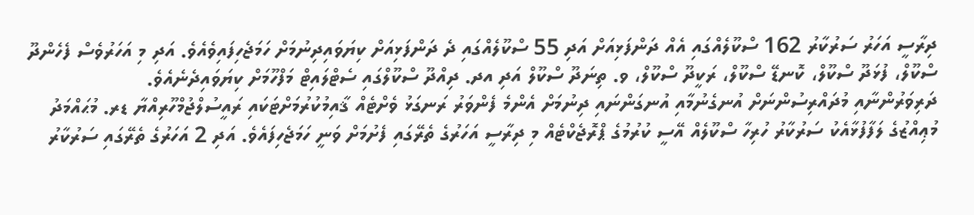ދިރާސީ އަހަރު ސަރުކާރު 162 ސްކޫލެއްގައި އެއް ދަންފަޅިއަށް އަދި 55 ސްކޫލެއްގައި ދެ ދަންފަޅިއަށް ކިޔަވައިދިނުމަށް ހަމަޖެހިފައިވެއެވެ. އަދި މި އަހަރުވެސް ފެހެންދޫ ސްކޫލް، ފުޅަދޫ ސްކޫލް، ކޮނޑޭ ސްކޫލް، ރަކީދޫ ސްކޫލް، ވ. ތިނަދޫ ސްކޫލް އަދި އދ. ދިއްދޫ ސްކޫލްގައި ސެޓްލައިޓް މަފްހޫމަށް ކިޔަވައިދެނެއެވެ.
ދަރިވަރުންނާއި މުދައްރިސުންނަށް އުނގެނުމާއި އުނގަންނައި ދިނުމަށް އެންމެ ފެންވަރު ރަނގަޅު ވެށްޓެއް ޤާއިމުކުރުމަށްޓަކައި ރައީސުލްޖުމްހޫރިއްޔާ ޑރ. މުޙައްމަދު މުޢިއްޒުގެ ލަފާފުޅާއެކު ސަރުކާރު ހުރިހާ ސްކޫލެއް އޭސީ ކުރުމުގެ ޕްރޮޖެކްޓެއް މި ދިރާސީ އަހަރުގެ ތެރޭގައި ފެށުމަށް ވަނީ ހަމަޖެހިފައެވެ. އަދި 2 އަހަރުގެ ތެރޭގައި ސަރުކާރު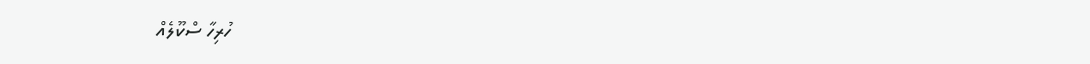ހުރިހާ ސްކޫލެއް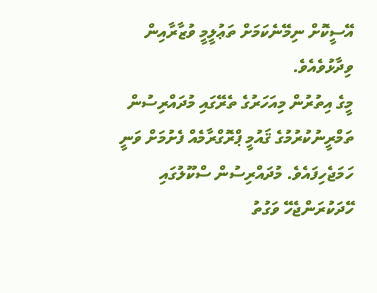އޭސީކޮށް ނިމޭނެކަމަށް ތަޢުލީމީ ވުޒާރާއިން ވިދާޅުވެއެވެ.
މީގެ އިތުރުން މިއަހަރުގެ ތެރޭގައި މުދައްރިސުން ތަމްރީނުކުރުމުގެ ޤައުމީ ޕްރޮގްރާމެއް ފެށުމަށް ވަނީ ހަމަޖެހިފައެވެ. މުދައްރިސުން ސްކޫލުގައި ހޭދަކުރަންޖެހޭ ވަގުތު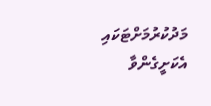މަދުކުރުމަށްޓަކައި އެކަށީގެންވާ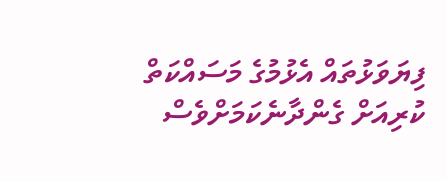ފިޔަވަޅުތައް އެޅުމުގެ މަސައްކަތް ކުރިއަށް ގެންދާނެކަމަށްވެސް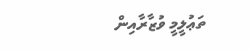ތަޢުލީމީ ވުޒާރާއިން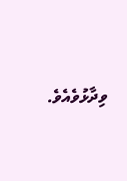ވިދާޅުވެއެވެ.